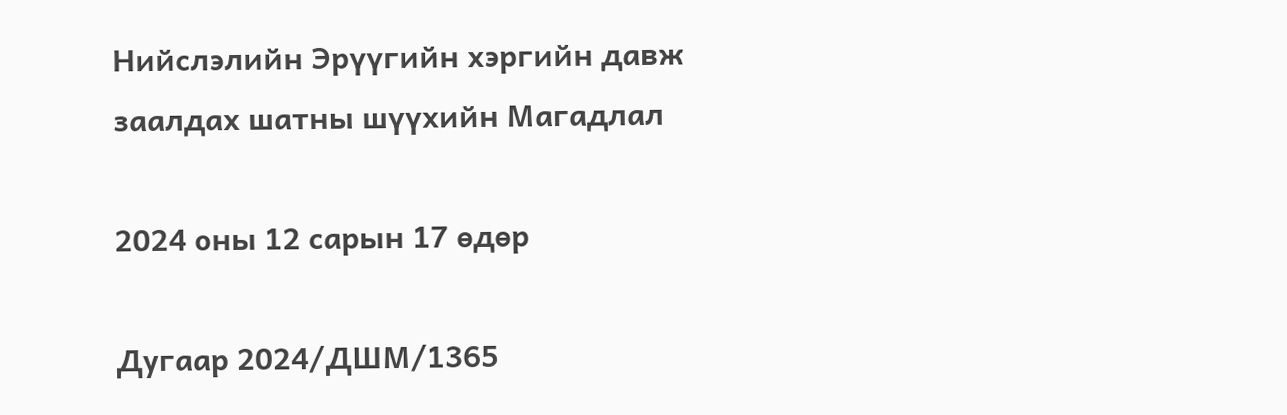Нийслэлийн Эрүүгийн хэргийн давж заалдах шатны шүүхийн Магадлал

2024 оны 12 сарын 17 өдөр

Дугаар 2024/ДШМ/1365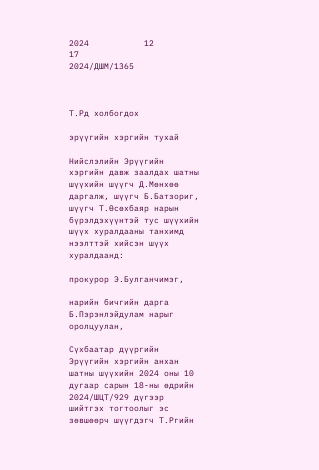2024           12              17                                       2024/ДШМ/1365



Т.Рд холбогдох

эрүүгийн хэргийн тухай

Нийслэлийн Эрүүгийн хэргийн давж заалдах шатны шүүхийн шүүгч Д.Мөнхөө даргалж, шүүгч Б.Батзориг, шүүгч Т.Өсөхбаяр нарын бүрэлдэхүүнтэй тус шүүхийн шүүх хуралдааны танхимд нээлттэй хийсэн шүүх хуралдаанд:

прокурор Э.Булганчимэг,

нарийн бичгийн дарга Б.Пэрэнлэйдулам нарыг оролцуулан,

Сүхбаатар дүүргийн Эрүүгийн хэргийн анхан шатны шүүхийн 2024 оны 10 дугаар сарын 18-ны өдрийн 2024/ШЦТ/929 дүгээр шийтгэх тогтоолыг эс зөвшөөрч шүүгдэгч Т.Ргийн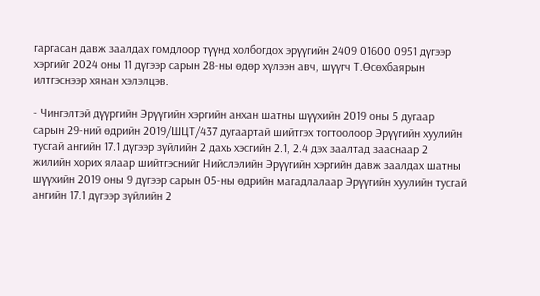гаргасан давж заалдах гомдлоор түүнд холбогдох эрүүгийн 2409 01600 0951 дүгээр хэргийг 2024 оны 11 дүгээр сарын 28-ны өдөр хүлээн авч, шүүгч Т.Өсөхбаярын илтгэснээр хянан хэлэлцэв.

- Чингэлтэй дүүргийн Эрүүгийн хэргийн анхан шатны шүүхийн 2019 оны 5 дугаар сарын 29-ний өдрийн 2019/ШЦТ/437 дугаартай шийтгэх тогтоолоор Эрүүгийн хуулийн тусгай ангийн 17.1 дүгээр зүйлийн 2 дахь хэсгийн 2.1, 2.4 дэх заалтад зааснаар 2 жилийн хорих ялаар шийтгэснийг Нийслэлийн Эрүүгийн хэргийн давж заалдах шатны шүүхийн 2019 оны 9 дүгээр сарын 05-ны өдрийн магадлалаар Эрүүгийн хуулийн тусгай ангийн 17.1 дүгээр зүйлийн 2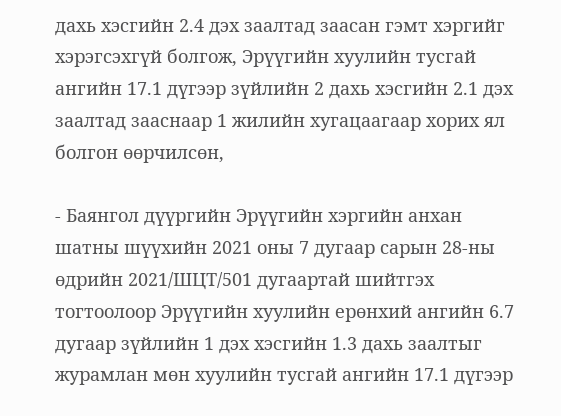дахь хэсгийн 2.4 дэх заалтад заасан гэмт хэргийг хэрэгсэхгүй болгож, Эрүүгийн хуулийн тусгай ангийн 17.1 дүгээр зүйлийн 2 дахь хэсгийн 2.1 дэх заалтад зааснаар 1 жилийн хугацаагаар хорих ял болгон өөрчилсөн,

- Баянгол дүүргийн Эрүүгийн хэргийн анхан шатны шүүхийн 2021 оны 7 дугаар сарын 28-ны өдрийн 2021/ШЦТ/501 дугаартай шийтгэх тогтоолоор Эрүүгийн хуулийн ерөнхий ангийн 6.7 дугаар зүйлийн 1 дэх хэсгийн 1.3 дахь заалтыг журамлан мөн хуулийн тусгай ангийн 17.1 дүгээр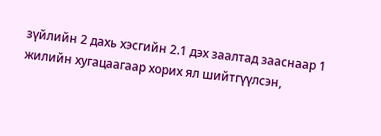зүйлийн 2 дахь хэсгийн 2.1 дэх заалтад зааснаар 1 жилийн хугацаагаар хорих ял шийтгүүлсэн,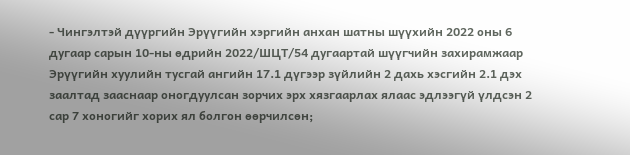- Чингэлтэй дүүргийн Эрүүгийн хэргийн анхан шатны шүүхийн 2022 оны 6 дугаар сарын 10-ны өдрийн 2022/ШЦТ/54 дугаартай шүүгчийн захирамжаар Эрүүгийн хуулийн тусгай ангийн 17.1 дүгээр зүйлийн 2 дахь хэсгийн 2.1 дэх заалтад зааснаар оногдуулсан зорчих эрх хязгаарлах ялаас эдлээгүй үлдсэн 2 сар 7 хоногийг хорих ял болгон өөрчилсөн;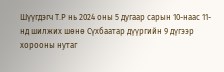Шүүгдэгч Т.Р нь 2024 оны 5 дугаар сарын 10-наас 11-нд шилжих шөнө Сүхбаатар дүүргийн 9 дүгээр хорооны нутаг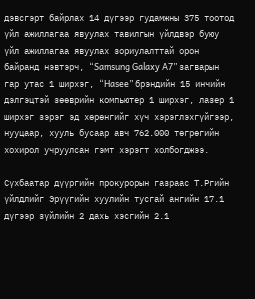дэвсгэрт байрлах 14 дүгээр гудамжны 375 тоотод үйл ажиллагаа явуулах тавилгын үйлдвэр буюу үйл ажиллагаа явуулах зориулалттай орон байранд нэвтэрч, “Samsung Galaxy A7” загварын гар утас 1 ширхэг, “Hasee” брэндийн 15 инчийн дэлгэцтэй зөөврийн компьютер 1 ширхэг, лазер 1 ширхэг зэрэг эд хөрөнгийг хүч хэрэглэхгүйгээр, нууцаар, хууль бусаар авч 762.000 төгрөгийн хохирол учруулсан гэмт хэрэгт холбогджээ.

Сүхбаатар дүүргийн прокурорын газраас Т.Ргийн үйлдлийг Эрүүгийн хуулийн тусгай ангийн 17.1 дүгээр зүйлийн 2 дахь хэсгийн 2.1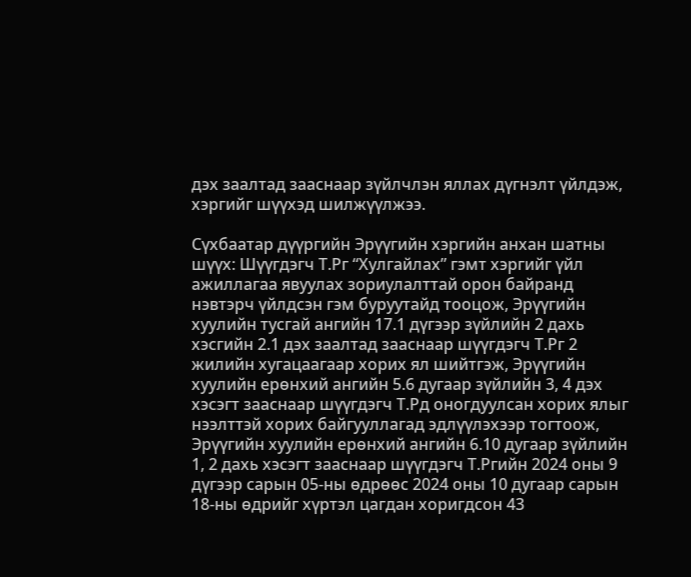дэх заалтад зааснаар зүйлчлэн яллах дүгнэлт үйлдэж, хэргийг шүүхэд шилжүүлжээ.

Сүхбаатар дүүргийн Эрүүгийн хэргийн анхан шатны шүүх: Шүүгдэгч Т.Рг “Хулгайлах” гэмт хэргийг үйл ажиллагаа явуулах зориулалттай орон байранд нэвтэрч үйлдсэн гэм буруутайд тооцож, Эрүүгийн хуулийн тусгай ангийн 17.1 дүгээр зүйлийн 2 дахь хэсгийн 2.1 дэх заалтад зааснаар шүүгдэгч Т.Рг 2 жилийн хугацаагаар хорих ял шийтгэж, Эрүүгийн хуулийн ерөнхий ангийн 5.6 дугаар зүйлийн 3, 4 дэх хэсэгт зааснаар шүүгдэгч Т.Рд оногдуулсан хорих ялыг нээлттэй хорих байгууллагад эдлүүлэхээр тогтоож, Эрүүгийн хуулийн ерөнхий ангийн 6.10 дугаар зүйлийн 1, 2 дахь хэсэгт зааснаар шүүгдэгч Т.Ргийн 2024 оны 9 дүгээр сарын 05-ны өдрөөс 2024 оны 10 дугаар сарын 18-ны өдрийг хүртэл цагдан хоригдсон 43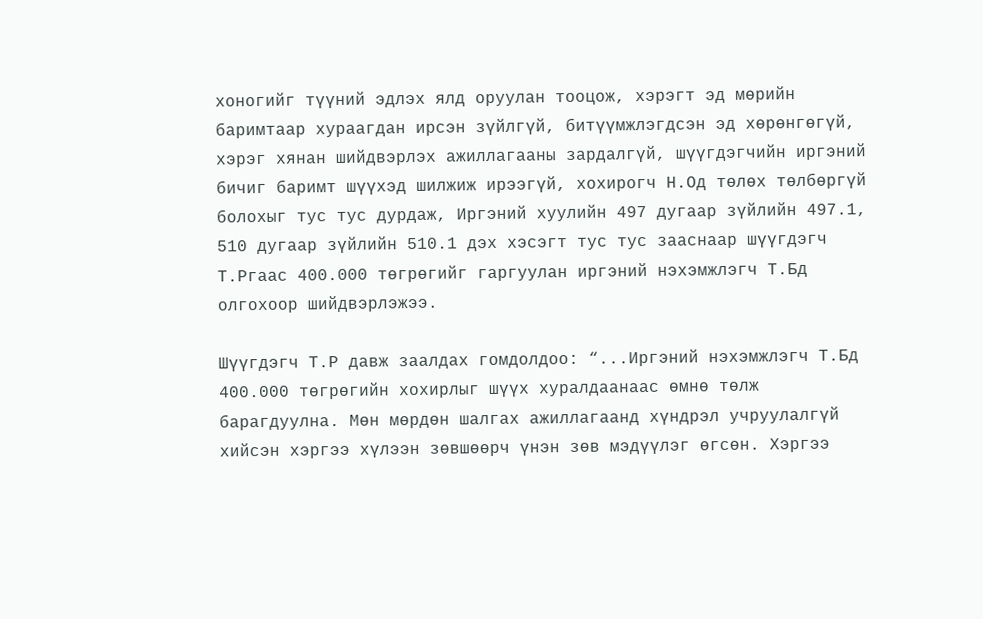хоногийг түүний эдлэх ялд оруулан тооцож, хэрэгт эд мөрийн баримтаар хураагдан ирсэн зүйлгүй, битүүмжлэгдсэн эд хөрөнгөгүй, хэрэг хянан шийдвэрлэх ажиллагааны зардалгүй, шүүгдэгчийн иргэний бичиг баримт шүүхэд шилжиж ирээгүй, хохирогч Н.Од төлөх төлбөргүй болохыг тус тус дурдаж, Иргэний хуулийн 497 дугаар зүйлийн 497.1, 510 дугаар зүйлийн 510.1 дэх хэсэгт тус тус зааснаар шүүгдэгч Т.Ргаас 400.000 төгрөгийг гаргуулан иргэний нэхэмжлэгч Т.Бд олгохоор шийдвэрлэжээ.

Шүүгдэгч Т.Р давж заалдах гомдолдоо: “...Иргэний нэхэмжлэгч Т.Бд 400.000 төгрөгийн хохирлыг шүүх хуралдаанаас өмнө төлж барагдуулна. Мөн мөрдөн шалгах ажиллагаанд хүндрэл учруулалгүй хийсэн хэргээ хүлээн зөвшөөрч үнэн зөв мэдүүлэг өгсөн. Хэргээ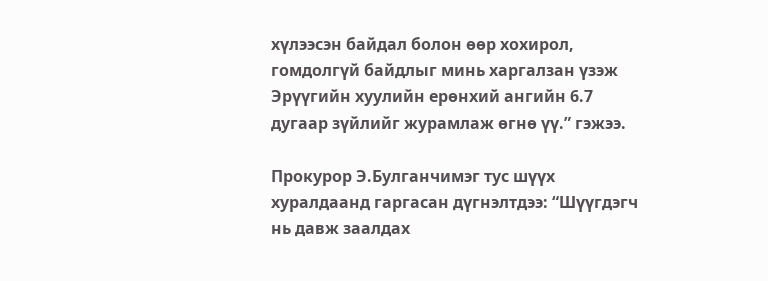хүлээсэн байдал болон өөр хохирол, гомдолгүй байдлыг минь харгалзан үзэж Эрүүгийн хуулийн ерөнхий ангийн 6.7 дугаар зүйлийг журамлаж өгнө үү.” гэжээ.

Прокурор Э.Булганчимэг тус шүүх хуралдаанд гаргасан дүгнэлтдээ: “Шүүгдэгч нь давж заалдах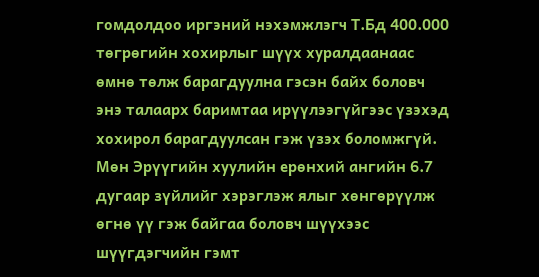гомдолдоо иргэний нэхэмжлэгч Т.Бд 400.000 төгрөгийн хохирлыг шүүх хуралдаанаас өмнө төлж барагдуулна гэсэн байх боловч энэ талаарх баримтаа ирүүлээгүйгээс үзэхэд хохирол барагдуулсан гэж үзэх боломжгүй. Мөн Эрүүгийн хуулийн ерөнхий ангийн 6.7 дугаар зүйлийг хэрэглэж ялыг хөнгөрүүлж өгнө үү гэж байгаа боловч шүүхээс шүүгдэгчийн гэмт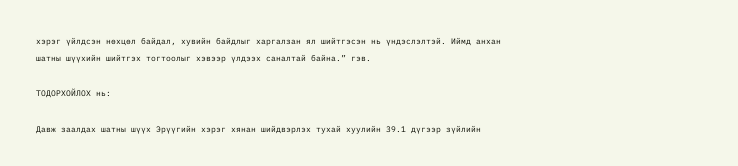хэрэг үйлдсэн нөхцөл байдал, хувийн байдлыг харгалзан ял шийтгэсэн нь үндэслэлтэй. Иймд анхан шатны шүүхийн шийтгэх тогтоолыг хэвээр үлдээх саналтай байна.” гэв.

ТОДОРХОЙЛОХ нь:

Давж заалдах шатны шүүх Эрүүгийн хэрэг хянан шийдвэрлэх тухай хуулийн 39.1 дүгээр зүйлийн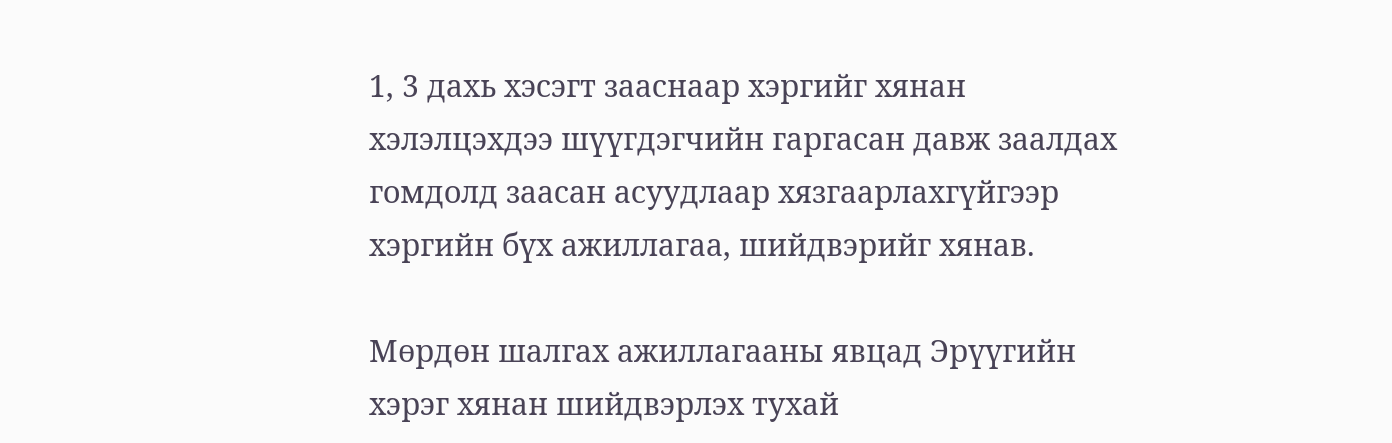1, 3 дахь хэсэгт зааснаар хэргийг хянан хэлэлцэхдээ шүүгдэгчийн гаргасан давж заалдах гомдолд заасан асуудлаар хязгаарлахгүйгээр хэргийн бүх ажиллагаа, шийдвэрийг хянав.

Мөрдөн шалгах ажиллагааны явцад Эрүүгийн хэрэг хянан шийдвэрлэх тухай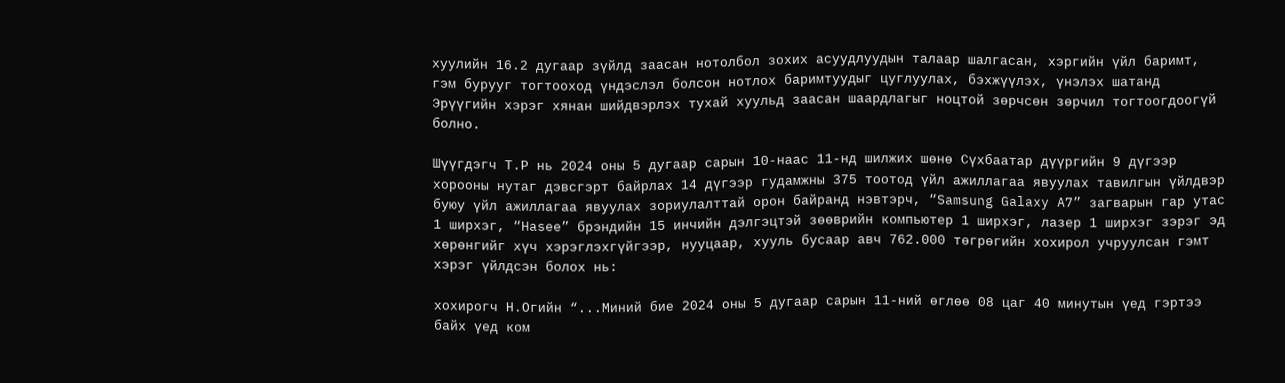хуулийн 16.2 дугаар зүйлд заасан нотолбол зохих асуудлуудын талаар шалгасан, хэргийн үйл баримт, гэм бурууг тогтооход үндэслэл болсон нотлох баримтуудыг цуглуулах, бэхжүүлэх, үнэлэх шатанд Эрүүгийн хэрэг хянан шийдвэрлэх тухай хуульд заасан шаардлагыг ноцтой зөрчсөн зөрчил тогтоогдоогүй болно.

Шүүгдэгч Т.Р нь 2024 оны 5 дугаар сарын 10-наас 11-нд шилжих шөнө Сүхбаатар дүүргийн 9 дүгээр хорооны нутаг дэвсгэрт байрлах 14 дүгээр гудамжны 375 тоотод үйл ажиллагаа явуулах тавилгын үйлдвэр буюу үйл ажиллагаа явуулах зориулалттай орон байранд нэвтэрч, “Samsung Galaxy A7” загварын гар утас 1 ширхэг, “Hasee” брэндийн 15 инчийн дэлгэцтэй зөөврийн компьютер 1 ширхэг, лазер 1 ширхэг зэрэг эд хөрөнгийг хүч хэрэглэхгүйгээр, нууцаар, хууль бусаар авч 762.000 төгрөгийн хохирол учруулсан гэмт хэрэг үйлдсэн болох нь:

хохирогч Н.Огийн “...Миний бие 2024 оны 5 дугаар сарын 11-ний өглөө 08 цаг 40 минутын үед гэртээ байх үед ком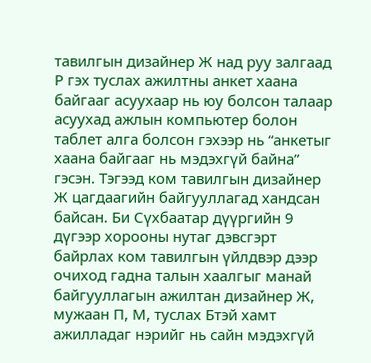тавилгын дизайнер Ж над руу залгаад Р гэх туслах ажилтны анкет хаана байгааг асуухаар нь юу болсон талаар асуухад ажлын компьютер болон таблет алга болсон гэхээр нь “анкетыг хаана байгааг нь мэдэхгүй байна” гэсэн. Тэгээд ком тавилгын дизайнер Ж цагдаагийн байгууллагад хандсан байсан. Би Сүхбаатар дүүргийн 9 дүгээр хорооны нутаг дэвсгэрт байрлах ком тавилгын үйлдвэр дээр очиход гадна талын хаалгыг манай байгууллагын ажилтан дизайнер Ж, мужаан П, М, туслах Бтэй хамт ажилладаг нэрийг нь сайн мэдэхгүй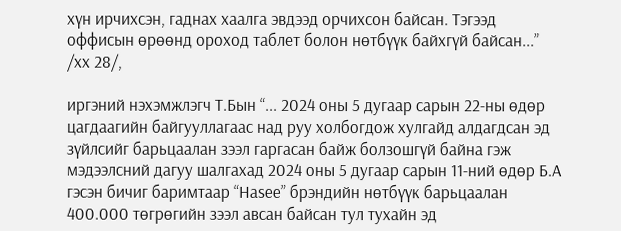хүн ирчихсэн, гаднах хаалга эвдээд орчихсон байсан. Тэгээд оффисын өрөөнд ороход таблет болон нөтбүүк байхгүй байсан...” /хх 28/,

иргэний нэхэмжлэгч Т.Бын “... 2024 оны 5 дугаар сарын 22-ны өдөр цагдаагийн байгууллагаас над руу холбогдож хулгайд алдагдсан эд зүйлсийг барьцаалан зээл гаргасан байж болзошгүй байна гэж мэдээлсний дагуу шалгахад 2024 оны 5 дугаар сарын 11-ний өдөр Б.А гэсэн бичиг баримтаар “Hasee” брэндийн нөтбүүк барьцаалан 400.000 төгрөгийн зээл авсан байсан тул тухайн эд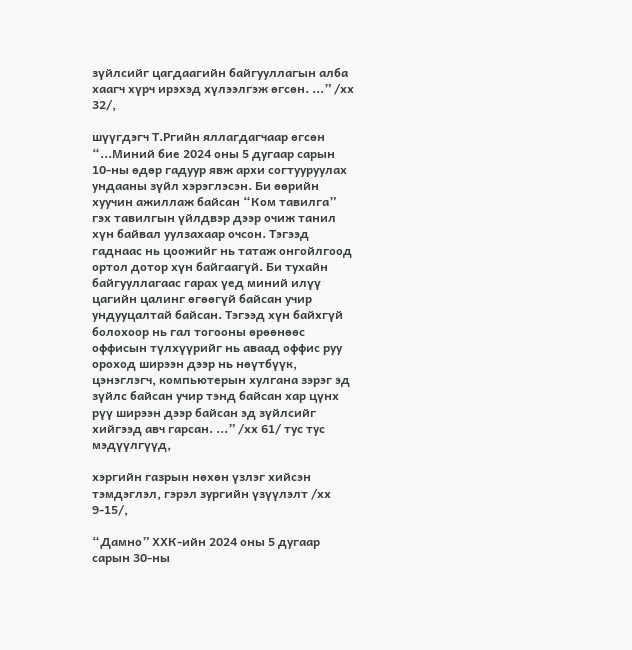зүйлсийг цагдаагийн байгууллагын алба хаагч хүрч ирэхэд хүлээлгэж өгсөн. ...” /хх 32/,

шүүгдэгч Т.Ргийн яллагдагчаар өгсөн “...Миний бие 2024 оны 5 дугаар сарын 10-ны өдөр гадуур явж архи согтууруулах ундааны зүйл хэрэглэсэн. Би өөрийн хуучин ажиллаж байсан “Ком тавилга” гэх тавилгын үйлдвэр дээр очиж танил хүн байвал уулзахаар очсон. Тэгээд гаднаас нь цоожийг нь татаж онгойлгоод ортол дотор хүн байгаагүй. Би тухайн байгууллагаас гарах үед миний илүү цагийн цалинг өгөөгүй байсан учир ундууцалтай байсан. Тэгээд хүн байхгүй болохоор нь гал тогооны өрөөнөөс оффисын түлхүүрийг нь аваад оффис руу ороход ширээн дээр нь нөүтбүүк, цэнэглэгч, компьютерын хулгана зэрэг эд зүйлс байсан учир тэнд байсан хар цүнх рүү ширээн дээр байсан эд зүйлсийг хийгээд авч гарсан. ...” /хх 61/ тус тус мэдүүлгүүд,

хэргийн газрын нөхөн үзлэг хийсэн тэмдэглэл, гэрэл зургийн үзүүлэлт /хх 9-15/,

“Дамно” ХХК-ийн 2024 оны 5 дугаар сарын 30-ны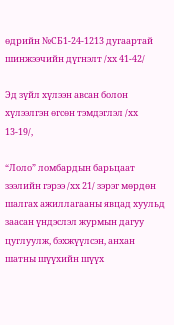өдрийн №СБ1-24-1213 дугаартай шинжээчийн дүгнэлт /хх 41-42/

Эд зүйл хүлээн авсан болон хүлээлгэн өгсөн тэмдэглэл /хх 13-19/,

“Лоло” ломбардын барьцаат зээлийн гэрээ /хх 21/ зэрэг мөрдөн шалгах ажиллагааны явцад хуульд заасан үндэслэл журмын дагуу цуглуулж, бэхжүүлсэн, анхан шатны шүүхийн шүүх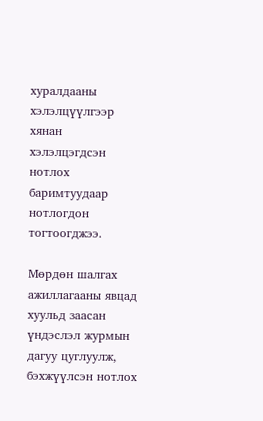хуралдааны хэлэлцүүлгээр хянан хэлэлцэгдсэн нотлох баримтуудаар нотлогдон тогтоогджээ.

Мөрдөн шалгах ажиллагааны явцад хуульд заасан үндэслэл журмын дагуу цуглуулж, бэхжүүлсэн нотлох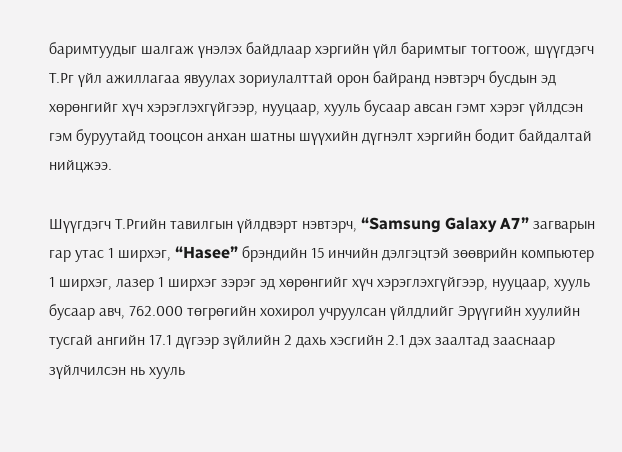баримтуудыг шалгаж үнэлэх байдлаар хэргийн үйл баримтыг тогтоож, шүүгдэгч Т.Рг үйл ажиллагаа явуулах зориулалттай орон байранд нэвтэрч бусдын эд хөрөнгийг хүч хэрэглэхгүйгээр, нууцаар, хууль бусаар авсан гэмт хэрэг үйлдсэн гэм буруутайд тооцсон анхан шатны шүүхийн дүгнэлт хэргийн бодит байдалтай нийцжээ.

Шүүгдэгч Т.Ргийн тавилгын үйлдвэрт нэвтэрч, “Samsung Galaxy A7” загварын гар утас 1 ширхэг, “Hasee” брэндийн 15 инчийн дэлгэцтэй зөөврийн компьютер 1 ширхэг, лазер 1 ширхэг зэрэг эд хөрөнгийг хүч хэрэглэхгүйгээр, нууцаар, хууль бусаар авч, 762.000 төгрөгийн хохирол учруулсан үйлдлийг Эрүүгийн хуулийн тусгай ангийн 17.1 дүгээр зүйлийн 2 дахь хэсгийн 2.1 дэх заалтад зааснаар зүйлчилсэн нь хууль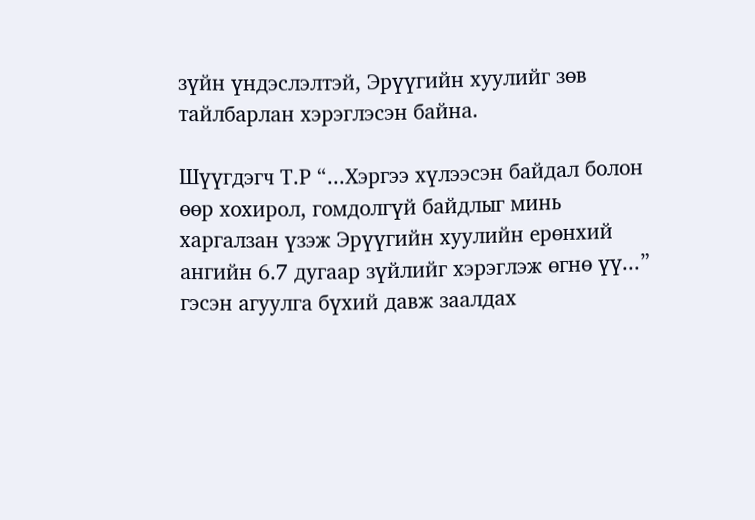зүйн үндэслэлтэй, Эрүүгийн хуулийг зөв тайлбарлан хэрэглэсэн байна.

Шүүгдэгч Т.Р “...Хэргээ хүлээсэн байдал болон өөр хохирол, гомдолгүй байдлыг минь харгалзан үзэж Эрүүгийн хуулийн ерөнхий ангийн 6.7 дугаар зүйлийг хэрэглэж өгнө үү...” гэсэн агуулга бүхий давж заалдах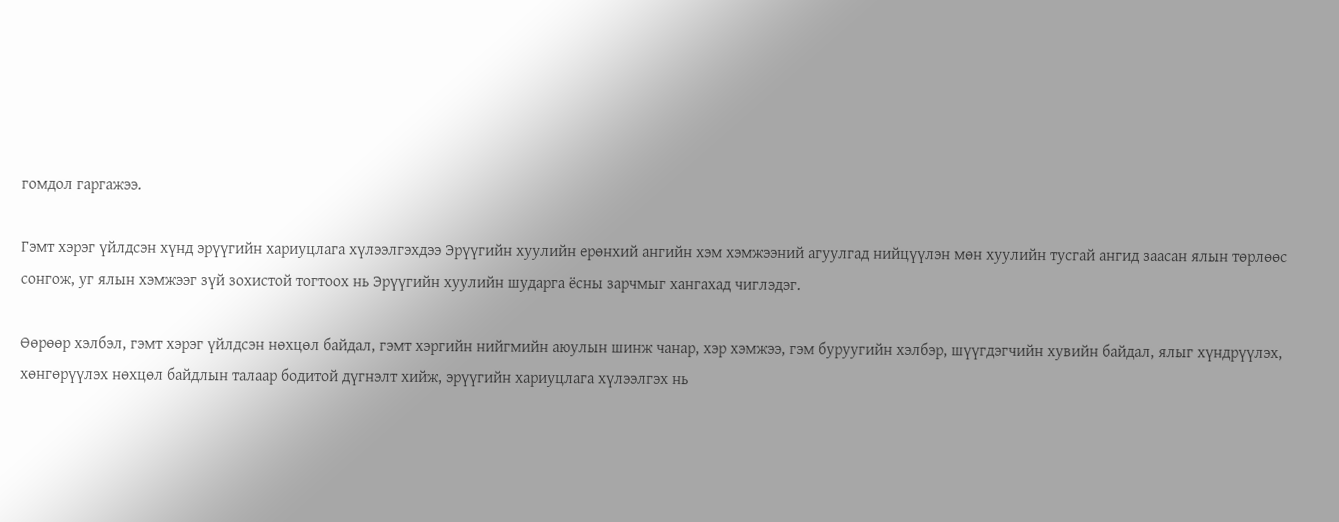гомдол гаргажээ.

Гэмт хэрэг үйлдсэн хүнд эрүүгийн хариуцлага хүлээлгэхдээ Эрүүгийн хуулийн ерөнхий ангийн хэм хэмжээний агуулгад нийцүүлэн мөн хуулийн тусгай ангид заасан ялын төрлөөс сонгож, уг ялын хэмжээг зүй зохистой тогтоох нь Эрүүгийн хуулийн шударга ёсны зарчмыг хангахад чиглэдэг.

Өөрөөр хэлбэл, гэмт хэрэг үйлдсэн нөхцөл байдал, гэмт хэргийн нийгмийн аюулын шинж чанар, хэр хэмжээ, гэм буруугийн хэлбэр, шүүгдэгчийн хувийн байдал, ялыг хүндрүүлэх, хөнгөрүүлэх нөхцөл байдлын талаар бодитой дүгнэлт хийж, эрүүгийн хариуцлага хүлээлгэх нь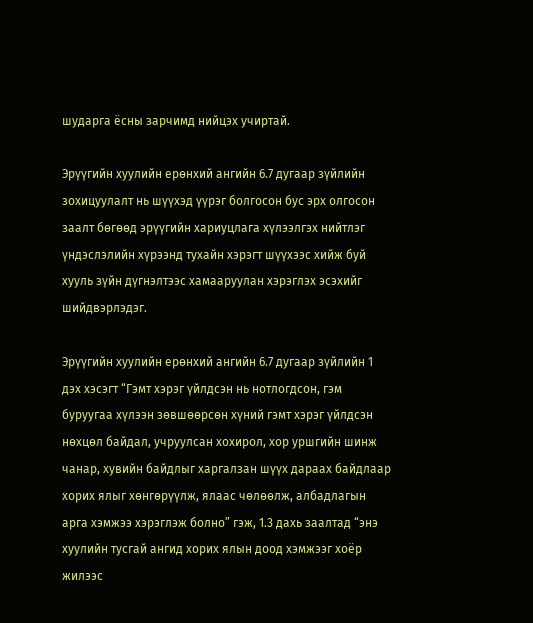шударга ёсны зарчимд нийцэх учиртай.

Эрүүгийн хуулийн ерөнхий ангийн 6.7 дугаар зүйлийн зохицуулалт нь шүүхэд үүрэг болгосон бус эрх олгосон заалт бөгөөд эрүүгийн хариуцлага хүлээлгэх нийтлэг үндэслэлийн хүрээнд тухайн хэрэгт шүүхээс хийж буй хууль зүйн дүгнэлтээс хамааруулан хэрэглэх эсэхийг шийдвэрлэдэг.

Эрүүгийн хуулийн ерөнхий ангийн 6.7 дугаар зүйлийн 1 дэх хэсэгт “Гэмт хэрэг үйлдсэн нь нотлогдсон, гэм буруугаа хүлээн зөвшөөрсөн хүний гэмт хэрэг үйлдсэн нөхцөл байдал, учруулсан хохирол, хор уршгийн шинж чанар, хувийн байдлыг харгалзан шүүх дараах байдлаар хорих ялыг хөнгөрүүлж, ялаас чөлөөлж, албадлагын арга хэмжээ хэрэглэж болно” гэж, 1.3 дахь заалтад “энэ хуулийн тусгай ангид хорих ялын доод хэмжээг хоёр жилээс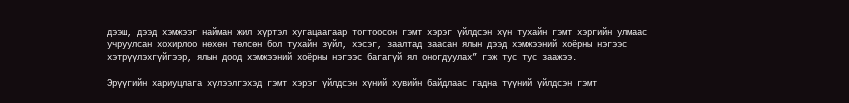дээш, дээд хэмжээг найман жил хүртэл хугацаагаар тогтоосон гэмт хэрэг үйлдсэн хүн тухайн гэмт хэргийн улмаас учруулсан хохирлоо нөхөн төлсөн бол тухайн зүйл, хэсэг, заалтад заасан ялын дээд хэмжээний хоёрны нэгээс хэтрүүлэхгүйгээр, ялын доод хэмжээний хоёрны нэгээс багагүй ял оногдуулах” гэж тус тус заажээ.

Эрүүгийн хариуцлага хүлээлгэхэд гэмт хэрэг үйлдсэн хүний хувийн байдлаас гадна түүний үйлдсэн гэмт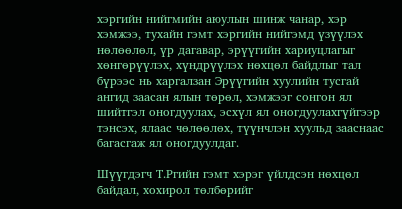хэргийн нийгмийн аюулын шинж чанар, хэр хэмжээ, тухайн гэмт хэргийн нийгэмд үзүүлэх нөлөөлөл, үр дагавар, эрүүгийн хариуцлагыг хөнгөрүүлэх, хүндрүүлэх нөхцөл байдлыг тал бүрээс нь харгалзан Эрүүгийн хуулийн тусгай ангид заасан ялын төрөл, хэмжээг сонгон ял шийтгэл оногдуулах, эсхүл ял оногдуулахгүйгээр тэнсэх, ялаас чөлөөлөх, түүнчлэн хуульд зааснаас багасгаж ял оногдуулдаг.

Шүүгдэгч Т.Ргийн гэмт хэрэг үйлдсэн нөхцөл байдал, хохирол төлбөрийг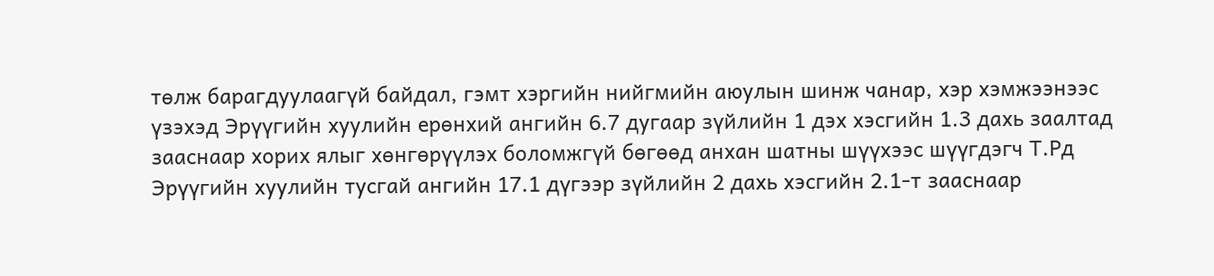төлж барагдуулаагүй байдал, гэмт хэргийн нийгмийн аюулын шинж чанар, хэр хэмжээнээс үзэхэд Эрүүгийн хуулийн ерөнхий ангийн 6.7 дугаар зүйлийн 1 дэх хэсгийн 1.3 дахь заалтад зааснаар хорих ялыг хөнгөрүүлэх боломжгүй бөгөөд анхан шатны шүүхээс шүүгдэгч Т.Рд Эрүүгийн хуулийн тусгай ангийн 17.1 дүгээр зүйлийн 2 дахь хэсгийн 2.1-т зааснаар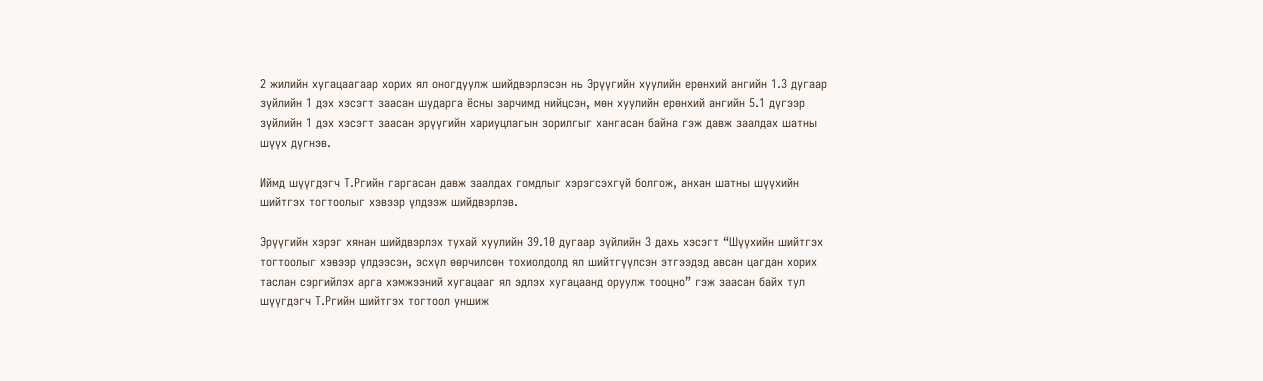2 жилийн хугацаагаар хорих ял оногдуулж шийдвэрлэсэн нь Эрүүгийн хуулийн ерөнхий ангийн 1.3 дугаар зүйлийн 1 дэх хэсэгт заасан шударга ёсны зарчимд нийцсэн, мөн хуулийн ерөнхий ангийн 5.1 дүгээр зүйлийн 1 дэх хэсэгт заасан эрүүгийн хариуцлагын зорилгыг хангасан байна гэж давж заалдах шатны шүүх дүгнэв.

Иймд шүүгдэгч Т.Ргийн гаргасан давж заалдах гомдлыг хэрэгсэхгүй болгож, анхан шатны шүүхийн шийтгэх тогтоолыг хэвээр үлдээж шийдвэрлэв.

Эрүүгийн хэрэг хянан шийдвэрлэх тухай хуулийн 39.10 дугаар зүйлийн 3 дахь хэсэгт “Шүүхийн шийтгэх тогтоолыг хэвээр үлдээсэн, эсхүл өөрчилсөн тохиолдолд ял шийтгүүлсэн этгээдэд авсан цагдан хорих таслан сэргийлэх арга хэмжээний хугацааг ял эдлэх хугацаанд оруулж тооцно” гэж заасан байх тул шүүгдэгч Т.Ргийн шийтгэх тогтоол уншиж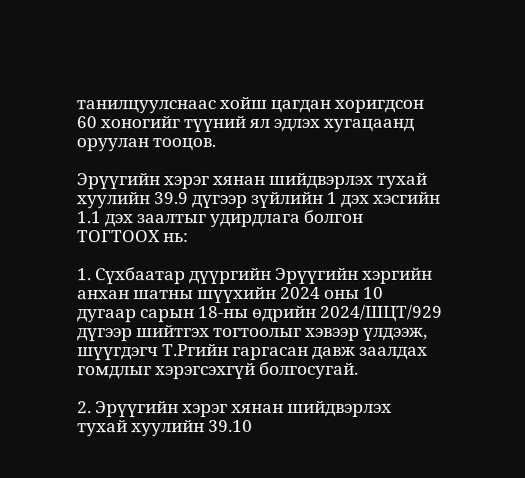танилцуулснаас хойш цагдан хоригдсон 60 хоногийг түүний ял эдлэх хугацаанд оруулан тооцов.

Эрүүгийн хэрэг хянан шийдвэрлэх тухай хуулийн 39.9 дүгээр зүйлийн 1 дэх хэсгийн 1.1 дэх заалтыг удирдлага болгон ТОГТООХ нь:

1. Сүхбаатар дүүргийн Эрүүгийн хэргийн анхан шатны шүүхийн 2024 оны 10 дугаар сарын 18-ны өдрийн 2024/ШЦТ/929 дүгээр шийтгэх тогтоолыг хэвээр үлдээж, шүүгдэгч Т.Ргийн гаргасан давж заалдах гомдлыг хэрэгсэхгүй болгосугай.

2. Эрүүгийн хэрэг хянан шийдвэрлэх тухай хуулийн 39.10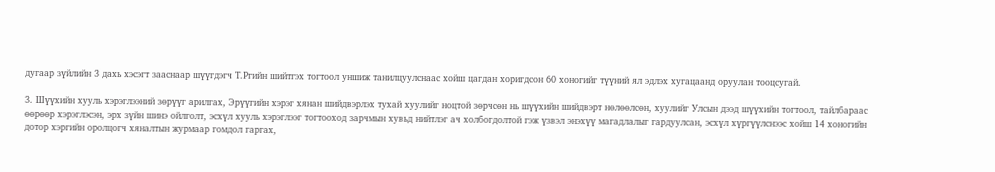дугаар зүйлийн 3 дахь хэсэгт зааснаар шүүгдэгч Т.Ргийн шийтгэх тогтоол уншиж танилцуулснаас хойш цагдан хоригдсон 60 хоногийг түүний ял эдлэх хугацаанд оруулан тооцсугай.

3. Шүүхийн хууль хэрэглээний зөрүүг арилгах, Эрүүгийн хэрэг хянан шийдвэрлэх тухай хуулийг ноцтой зөрчсөн нь шүүхийн шийдвэрт нөлөөлсөн, хуулийг Улсын дээд шүүхийн тогтоол, тайлбараас өөрөөр хэрэглэсэн, эрх зүйн шинэ ойлголт, эсхүл хууль хэрэглээг тогтооход зарчмын хувьд нийтлэг ач холбогдолтой гэж үзвэл энэхүү магадлалыг гардуулсан, эсхүл хүргүүлснээс хойш 14 хоногийн дотор хэргийн оролцогч хяналтын журмаар гомдол гаргах,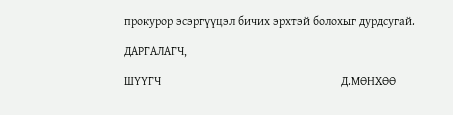прокурор эсэргүүцэл бичих эрхтэй болохыг дурдсугай.

ДАРГАЛАГЧ,

ШҮҮГЧ                                                            Д.МӨНХӨӨ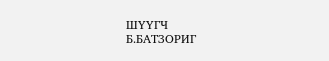ШҮҮГЧ                                                            Б.БАТЗОРИГ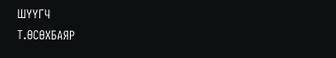ШҮҮГЧ                                                           Т.ӨСӨХБАЯР